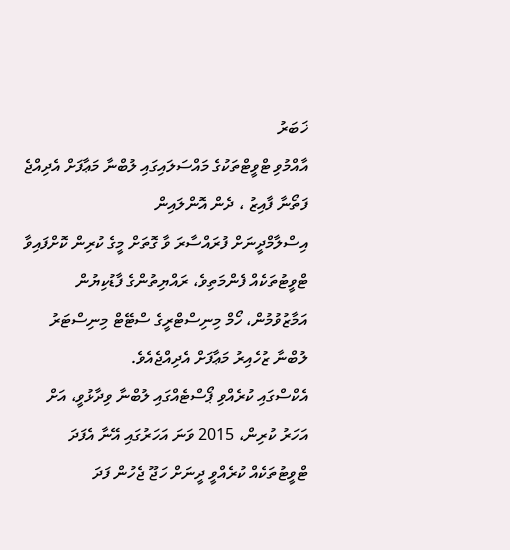ޚަބަރު
އާއްމުވި ޓްވީޓްތަކުގެ މައްސަލައިގައި ލުބްނާ މަޢާފަށް އެދިއްޖެ
ފަތޯނާ ފާއިޒު ، ދެން އޮންލައިން
އިސްލާމްދީނަށް ފުރައްސާރަ ވާ ގޮތަށް މީގެ ކުރިން ކޮށްފައިވާ ޓްވީޓުތަކެއް ފެންމަތިވެ، ރައްޔިތުންގެ ފާޑުކިޔުން އަމާޒުވުމުން، ހޯމް މިނިސްޓްރީގެ ސްޓޭޓް މިނިސްޓަރު ލުބްނާ ޒުހެއިރު މަޢާފަށް އެދިއްޖެއެވެ.
އެކްސްގައި ކުރެއްވި ޕޯސްޓެއްގައި ލުބްނާ ވިދާޅުވީ، އަށް އަހަރު ކުރިން، 2015 ވަނަ އަހަރުގައި އޭނާ އެފަދަ ޓްވީޓުތަކެއް ކުރެއްވީ ދީނަށް ހަޖޫ ޖެހުން ފަދަ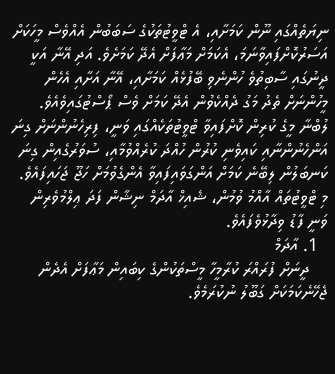ނިޔަތެއްގައި ނޫން ކަމަށާއި، އެ ޓްވީޓުތަކުގެ ސަބަބުން އެއްވެސް މީހަކަށް އަސަރުކޮށްފައިވާނަމަ، އެކަމަށް މަޢާފަށް އެދޭ ކަމަށެވެ. އަދި އޭނާ އަކީ ދީނުގައި ސާބިތުވެ ހުންނެވި ބޭފުޅެއް ކަމަށާއި، އޭނާ އަށާއި އެހެން މީހުންނަށް ތެދު މަގު ދެއްކެވުން އެދޭ ކަމަށް ވެސް ޕޯސްޓުގައިވެއެވެ.
ލުބްނާ މީގެ ކުރިން ކޮށްފައިވާ ޓްވީޓުތަކެއްގައި ވަނީ، ފިރިހެނުންނަށް ގިނަ އަންހެނުންނާއި ކައިވެނި ކުރުން ހުއްދަ ކުރެއްވުމާއި، ސުވަރުގެއިން ގިނަ ކަނބަލުން ލިބޭނެ ކަމަށް އަންގަވައިފައިވާ އެންގެވުމަށް ހަޖޫ ޖަހައިފައެވެ.
މި ޓްވީޓުތައް އާއްމު ވުމުން، ޝެއިޚް އާދަމް ނިޝާން ފަދަ ޢިލްމުވެރިން ވަނީ ފާޑު ވިދާޅުވެފައެވެ.
  1. އާދަމް
    ދީނަށް ފުރައްރަ ކުރާމީހާ މީސްތަކުންގެ ކިބައިން މަޢާފަށް އެދެން ޖެހޭނެކަމަކަށް ގަބޫލު ނުކުރަމެވެ.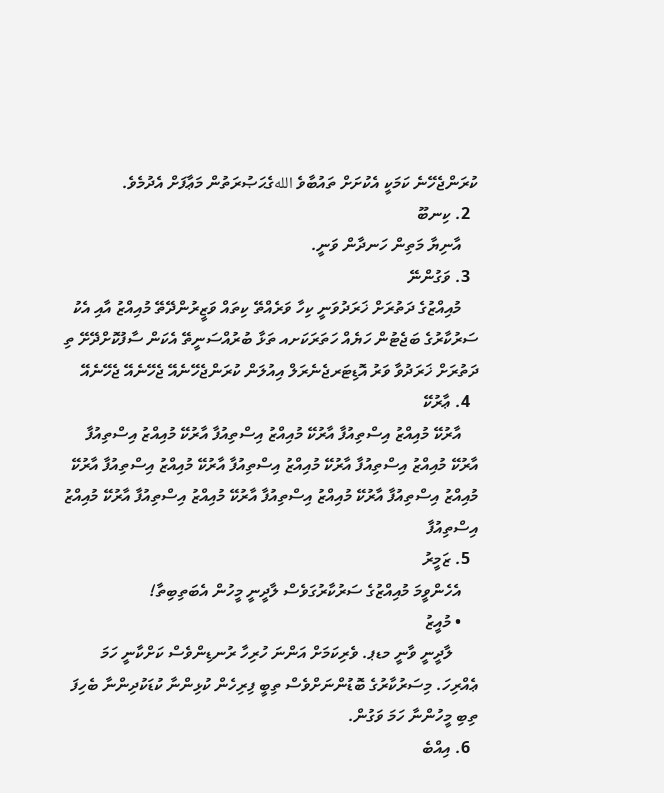ކުރަންޖެހޭނެ ކަމަކީ އެކުށަށް ތައުބާވެ اللهގެޙަޞުރަތުން މަޢާފަށް އެދުމެވެ.
  2. ކިނބޫ
    އާނިޔާ މަތިން ހަނދާން ވަނީ.
  3. ވަގުންނޭ
    މުއިއްޒުގެ ދަތުރަށް ޚަރަދުވަނީ ކިހާ ވަރެއްތޭ ކިތައް ވަޒީރުންދޭތޭ މުއިއްޒު އާއި އެކު ސަރުކާރުގެ ބަޖެޓުން ހަޔެއް ހަތަރަކަށއ ތަޅާ ބުރުއްސަނީތޭ އެކަން ސާފުކޮށްދޭށޭ ތި ދަތުރަށް ޚަރަދުވާ ވަރު އޮޑިޓަރޖެނެރަލް އިއުލަން ކުރަންޖެހޭނެއޭ ޖެހޭނެއޭ ޖެހޭނެއޭ
  4. ޢާރުކޭ
    އާރުކޭ މުއިއްޒު އިސްތިއުފާ އާރުކޭ މުއިއްޒު އިސްތިއުފާ އާރުކޭ މުއިއްޒު އިސްތިއުފާ އާރުކޭ މުއިއްޒު އިސްތިއުފާ އާރުކޭ މުއިއްޒު އިސްތިއުފާ އާރުކޭ މުއިއްޒު އިސްތިއުފާ އާރުކޭ މުއިއްޒު އިސްތިއުފާ އާރުކޭ މުއިއްޒު އިސްތިއުފާ އާރުކޭ މުއިއްޒު އިސްތިއުފާ އާރުކޭ މުއިއްޒު އިސްތިއުފާ
  5. ޒަމީރު
    އެހެންވީމަ މުއިއްޒުގެ ސަރުކާރުގަވެސް ލާދީނީ މީހުން އެބަތިބިތާ!
    • މުއީޒު
      ލާދީނީ ވާނީ މޑޕ. ވެރިކަމަށް އަންނަ ހުރިހާ ރުނޑިންވެސް ކަށްކާނީ ހަމަ ޢެއްރިހަ. މިސަރުކާރުގެ ބޮޑުންނަށްވެސް ތިބީ ފިރިހެން ކުޅިންނާ ކުޑަކުދިންނާ ބެހިފަ ތިބި މީހުންނާ ހަމަ ވަގުން.
  6. އިއްބެ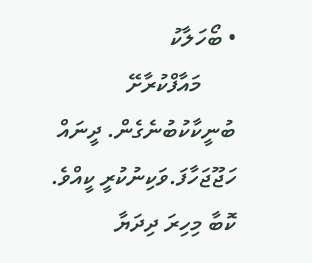• ބޯހަލާކު
      މައާފްކުރާށޭ ބުނީކާކުބުނެގެން. ދީނައް ހަޖޫޖަހާފަ.ވަކިނުކުރީ ކީއްވެ. ކޮބާ މިހިރަ ދިދަޔާ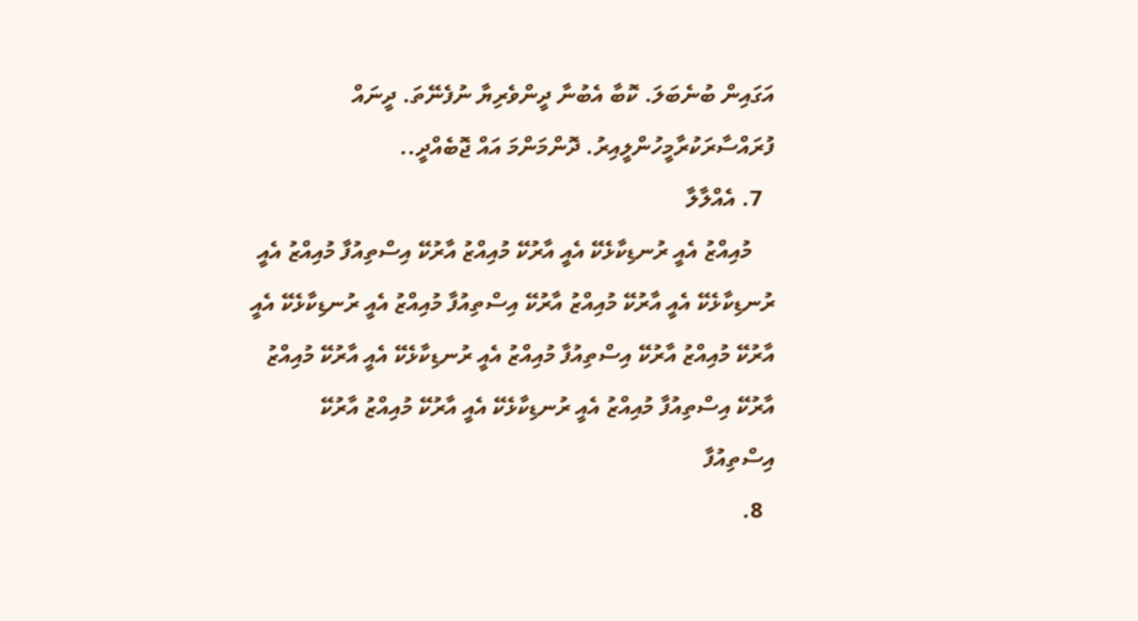އަގައިން ބުނެބަލަ. ކޮބާ އެބުނާ ދީންވެރިޔާ ނުފެނޭތަ. ދީނައް ފުރައްސާރަކުރާމީހުންލީއިރު. ދޮންމަންމަ އައް ޖޮބެއްދީ..
  7. އެއްލާލާ
    މުއިއްޒު އެއީ ރުނޑިކާޅެކޭ އެއީ އާރުކޭ މުއިއްޒު އާރުކޭ އިސްތިއުފާ މުއިއްޒު އެއީ ރުނޑިކާޅެކޭ އެއީ އާރުކޭ މުއިއްޒު އާރުކޭ އިސްތިއުފާ މުއިއްޒު އެއީ ރުނޑިކާޅެކޭ އެއީ އާރުކޭ މުއިއްޒު އާރުކޭ އިސްތިއުފާ މުއިއްޒު އެއީ ރުނޑިކާޅެކޭ އެއީ އާރުކޭ މުއިއްޒު އާރުކޭ އިސްތިއުފާ މުއިއްޒު އެއީ ރުނޑިކާޅެކޭ އެއީ އާރުކޭ މުއިއްޒު އާރުކޭ އިސްތިއުފާ
  8.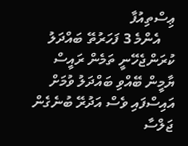ޢިސްތިއުފާ
    އެންމެ 3 ފަހަރުތޭ ބައްދަލު ކުރަންޖެހޭނީ ތަމެން ރައީސް ޔާމީން ބޭއްވި ބައްދަލު ވުމަށް އައިސްފައި ވެސް އަދުރޭ ބުނެގެން ޖަލްސާ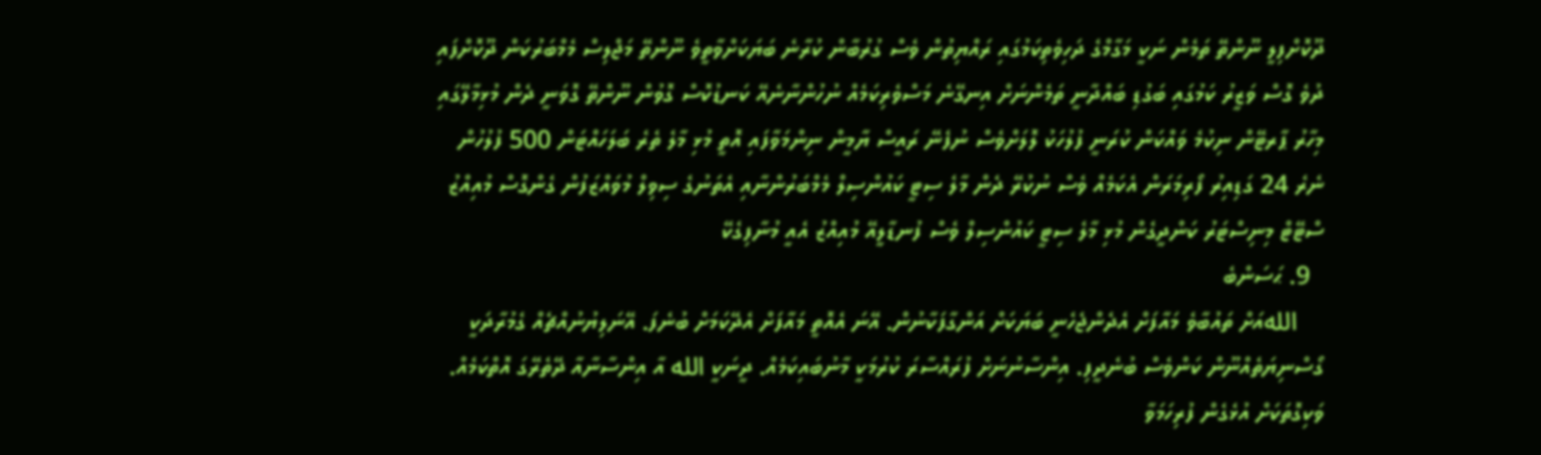ދޫކޮށްފިލީ ނޫންތޭ ތަމެން ނަކީ މަގާމްގެ ދަހިވެތިކަމުގައި ރައްޔިތުން ވެސް ގުރުބާން ކުރާނެ ބަޔަކަށްވާތީވެ ނޫންތޭ މަޖްލިސް މެމްބަރުކަން ދޫކޮށްފައި ދުވެ ގޮސް ވަޒީރު ކަމުގައި ބަގުޑި ބައްދާނީ ތަމެންނަށް އިނގޭނެ މަސްވެރިކަމެއް ނުހުންނާނެއޭ ކަނޑުކޮސް ގޮވުން ނޫންތޭ ގޮވަނީ ދެން މުޅިމާލޭގައި މިހާރު ޕާރޓޭން ނިކުމެ ވައްކަން ކުރަނީ ފުލުހަކު ލޮލަށްވެސް ނުފެނޭ ރައީސް ޔާމީން ނިންމަވާފައި އޮތީ މުޅި މާލެ ތެރެ ބަލަހައްޓަން 500 ފުލުހުން ނެރެ 24 ގަޑިއިރު ފޯރިމަރަން އެކަމެއް ވެސް ނުކުރޭ ދެން މާލެ ސިޓީ ކައުންސިލް މެމްބަރުންނާއި އެތަނުގެ ސިވިލް މުވައްޒަފުން ގެންގޮސް މުއިއްޒު ސްޓޭޓް މިނިސްޓަރު ކަންދީގެން މުޅި މާލެ ސިޓީ ކައުންސިލް ވެސް ފުނޑާލީއޭ މުއިއްޒު އެއީ މުނާފިގެކޭ
  9. ޙަސަންބެ
    اللهއަށް ތައުބާވެ މައާފަށް އެދެންޖެހެނީ ބަޔަކަށް އަންގާފަކާނުން. އޭނަ އެއޮތީ މައާފަށް އެދޭކަމަށް ބުނެފަ. އޭނަލިޔުނުއްޗެއް ގެމުރާދަކީ ގޯސްނިޔަތެއްނޫން ކަންވެސް ބުނެދީފި. އިންސާނުނަށް ފުރައްސާރަ ކުރުމަކީ މާނުބައިކަމެއް. ދީނަކީ الله އާ އިންސާނާއާ ދޭތެރޭގަ އޮތްކަމެއް. ވަކިގޮތަކަށް އުޅެގެން ފުރިހަމަވާ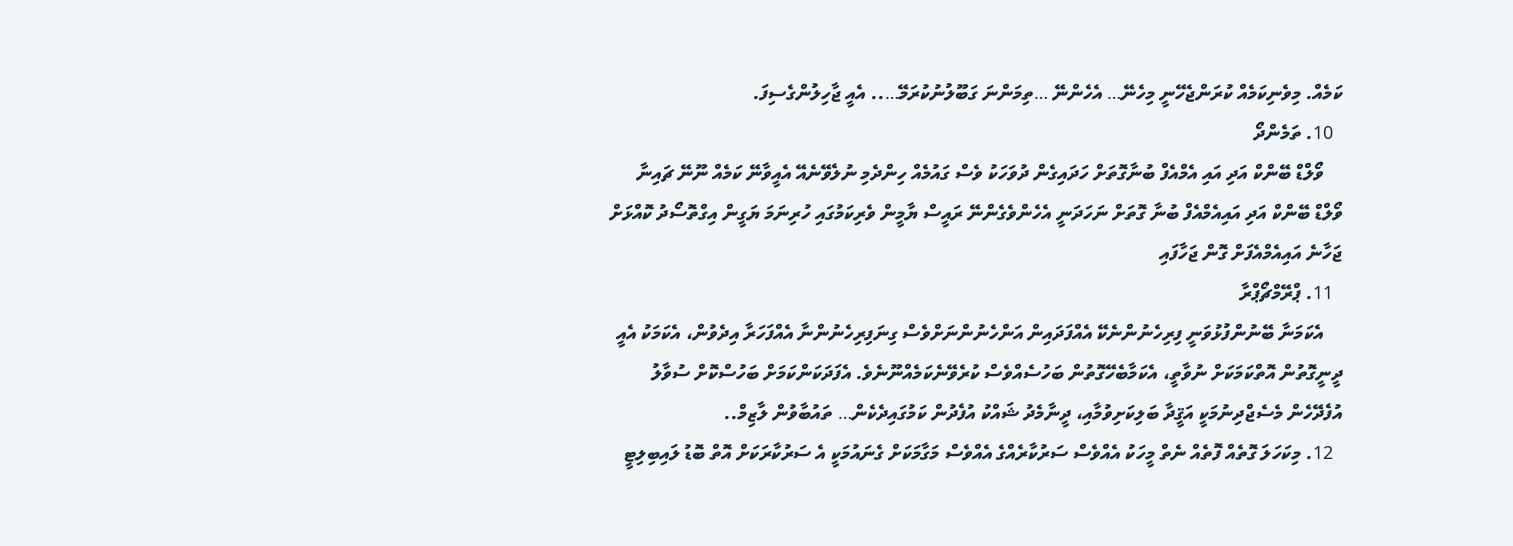ކަމެއް. މިވެނިކަމެއް ކުރަންޖެހޭނީ މިހެނޭ… އެހެންނޭ …ތިމަންނަ ގަބޫލުނުކުރަމޭ….. އެއީ ޖާހިލުންގެސިފަ.
  10. ތަމެންދޯ
    ވޯލްޑް ބޭންކް އަދި އައި އެމްއެފް ބުނާގޮތަށް ހަދައިގެން ދުވަހަކު ވެސް ގައުމެއް ހިންދެމި ނުލެވޭނެއޭ އެއީވާނޭ ކަމެއް ނޫނޭ ޗައިނާ ވޯލްޑް ބޭންކް އަދި އައިއެމްއެފް ބުނާ ގޮތަށް ނަހަދަނީ އެހެންވެގެންނޭ ރައީސް ޔާމީން ވެރިކަމުގައި ހުރިނަމަ ޔަގީން އިގްތޮސޯދު ކޮއްޅަށް ޖަހާނެ އައިއެމްއެފަށް ގޮން ޖަހާފައި
  11. ޕްރޭމްޗޯޕްރާ
    އެކަމަނާ ބޭނުންފުޅުވަނީ ފިރިހެނުންނެކޭ އެއްފަދައިން އަންހެނުންނަށްވެސް ގިނަފިރިހެނުންނާ އެއްފަހަރާ އިދެވުން، އެކަމަކު އެއީ ދީނީގޮތުން އޮތްކަމަކަށް ނުވާތީ، އެކަމާބެހޭގޮތުން ބަހުސެއްވެސް ކުރެވޭނެކަމެއްނޫނެވެ. އެފަދަކަންކަމަށް ބަހުސްކޮށް ސުވާލު އުފެދޭހެން މެސެޖްދިނުމަކީ އަޤީދާ ބަލިކަށިވުމާއި، ދީނާމެދު ޝައްކު އުފެދުން ކަމުގައިދެކެން… ތައުބާވުން ލާޒިމް..
  12. މިކަހަލަ ގޮތެއް ފޮތެއް ނެތް މީހަކު އެއްވެސް ސަރުކާރެއްގެ އެއްވެސް މަގާމަކަށް ގެނައުމަކީ އެ ސަރުކާރަކަށް އޮތް ބޮޑު ލައިބިލިޓީ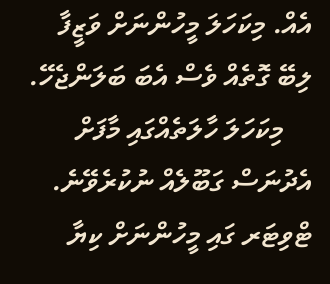އެއް. މިކަހަލަ މީހުންނަށް ވަޒީފާ ލިބޭ ގޮތެއް ވެސް އެބަ ބަލަންޖެހޭ.
    މިކަހަލަ ހާލަތެއްގައި މާފަށް އެދުނަސް ގަބޫލެއް ނުކުރެވޭނެ. ޓްވިޓަރ ގައި މީހުންނަށް ކިޔާ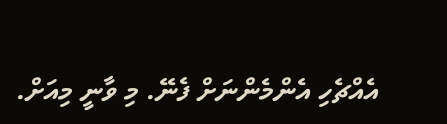އެއްޗެހި އެންމެންނަށް ފެނޭ. މި ވާނީ މިއަށް.